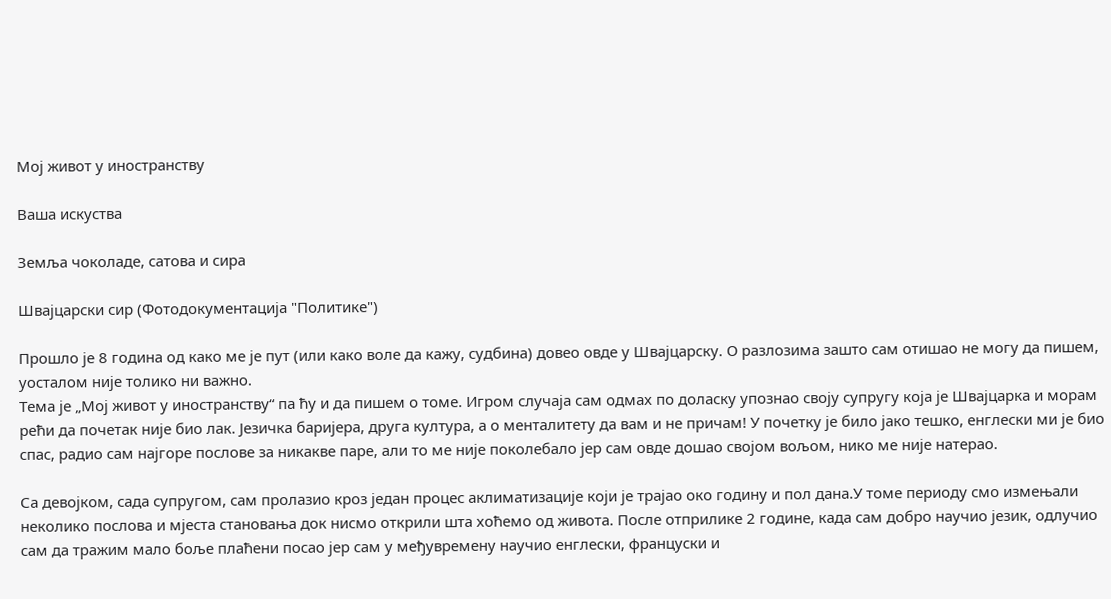Мој живот у иностранству

Ваша искуства

Земља чоколаде, сатова и сира

Швајцарски сир (Фотодокументација "Политике")

Прошло је 8 година од како ме је пут (или како воле да кажу, судбина) довео овде у Швајцарску. О разлозима зашто сам отишао не могу да пишем, уосталом није толико ни важно.
Тема је „Мој живот у иностранству“ па ћу и да пишем о томе. Игром случаја сам одмах по доласку упознао своју супругу која је Швајцарка и морам рећи да почетак није био лак. Језичка баријера, друга култура, а о менталитету да вам и не причам! У почетку је било јако тешко, енглески ми је био спас, радио сам најгоре послове за никакве паре, али то ме није поколебало јер сам овде дошао својом вољом, нико ме није натерао.

Са девојком, сада супругом, сам пролазио кроз један процес аклиматизације који је трајао око годину и пол дана.У томе периоду смо измењали неколико послова и мјеста становања док нисмо открили шта хоћемо од живота. После отприлике 2 године, када сам добро научио језик, одлучио сам да тражим мало боље плаћени посао јер сам у међувремену научио енглески, француски и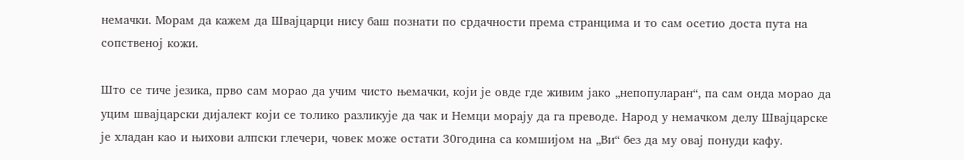немачки. Морам да кажем да Швајцарци нису баш познати по срдачности према странцима и то сам осетио доста пута на сопственој кожи.

Што се тиче језика, прво сам морао да учим чисто њемачки, који је овде где живим јако „непопуларан“, па сам онда морао да уцим швајцарски дијалект који се толико разликује да чак и Немци морају да га преводе. Народ у немачком делу Швајцарске је хладан као и њихови алпски глечери, човек може остати 30година са комшијом на „Ви“ без да му овај понуди кафу.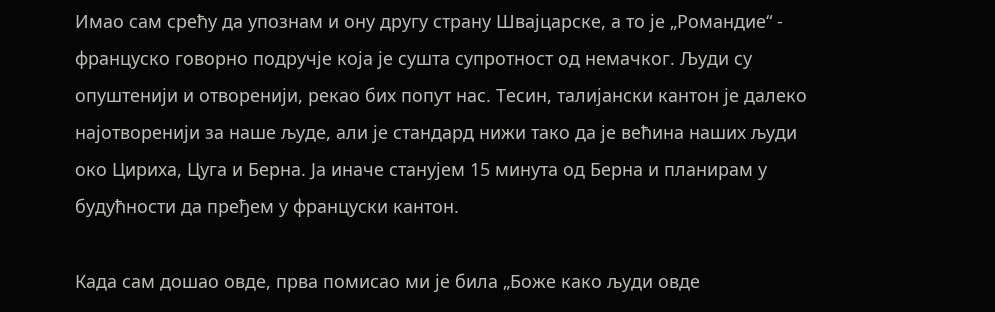Имао сам срећу да упознам и ону другу страну Швајцарске, а то је „Романдие“ - француско говорно подручје која је сушта супротност од немачког. Људи су опуштенији и отворенији, рекао бих попут нас. Тесин, талијански кантон је далеко најотворенији за наше људе, али је стандард нижи тако да је већина наших људи око Цириха, Цуга и Берна. Ја иначе станујем 15 минута од Берна и планирам у будућности да пређем у француски кантон.

Када сам дошао овде, прва помисао ми је била „Боже како људи овде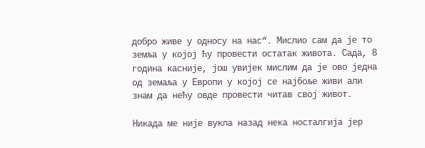добро живе у односу на нас“. Мислио сам да је то земља у којој ћу провести остатак живота. Сада, 8 година касније, још увијек мислим да је ово једна од земаља у Европи у којој се најбоље живи али знам да нећу овде провести читав свој живот.

Никада ме није вукла назад нека носталгија јер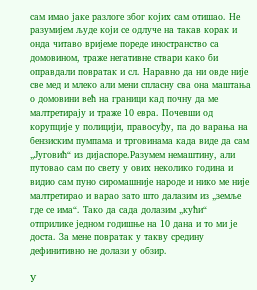сам имао јаке разлоге због којих сам отишао. Не разумијем људе који се одлуче на такав корак и онда читаво вријеме пореде иностранство са домовином, траже негативне ствари како би оправдали повратак и сл. Наравно да ни овде није све мед и млеко али мени спласну сва она маштања о домовини већ на граници кад почну да ме малтретирају и траже 10 евра. Почевши од корупције у полицији, правосуђу, па до варања на бензиским пумпама и трговинама када виде да сам „Југовић“ из дијаспоре.Разумем немаштину, али путовао сам по свету у ових неколико година и видио сам пуно сиромашније народе и нико ме није малтретирао и варао зато што далазим из „земље где се има“. Тако да сада долазим „кући“ отприлике једном годишње на 10 дана и то ми је доста. За мене повратак у такву средину дефинитивно не долази у обзир.

У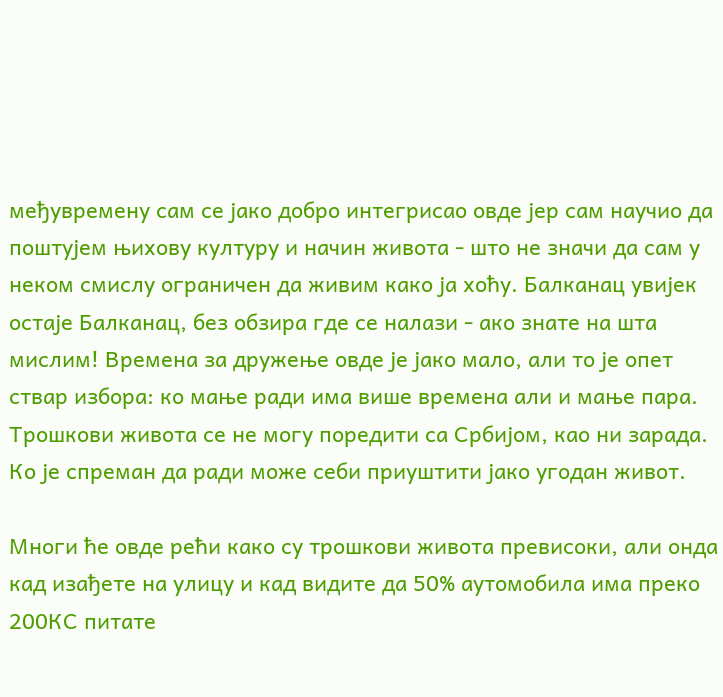међувремену сам се јако добро интегрисао овде јер сам научио да поштујем њихову културу и начин живота - што не значи да сам у неком смислу ограничен да живим како ја хоћу. Балканац увијек остаје Балканац, без обзира где се налази - ако знате на шта мислим! Времена за дружење овде је јако мало, али то је опет ствар избора: ко мање ради има више времена али и мање пара. Трошкови живота се не могу поредити са Србијом, као ни зарада. Ко је спреман да ради може себи приуштити јако угодан живот.

Многи ће овде рећи како су трошкови живота превисоки, али онда кад изађете на улицу и кад видите да 50% аутомобила има преко 200КС питате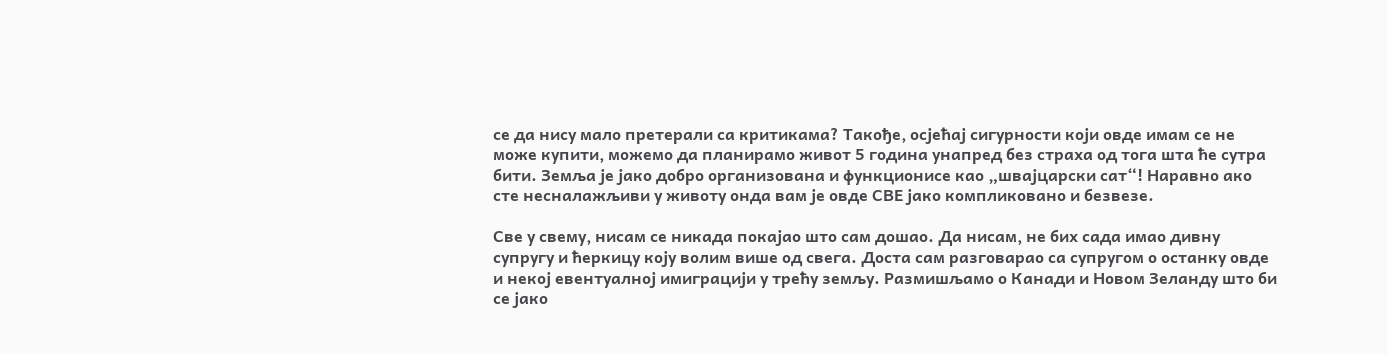се да нису мало претерали са критикама? Такође, осјећај сигурности који овде имам се не може купити, можемо да планирамо живот 5 година унапред без страха од тога шта ће сутра бити. Земља је јако добро организована и функционисе као „швајцарски сат“! Наравно ако сте несналажљиви у животу онда вам је овде СВЕ јако компликовано и безвезе.

Све у свему, нисам се никада покајао што сам дошао. Да нисам, не бих сада имао дивну супругу и ћеркицу коју волим више од свега. Доста сам разговарао са супругом о останку овде и некој евентуалној имиграцији у трећу земљу. Размишљамо о Канади и Новом Зеланду што би се јако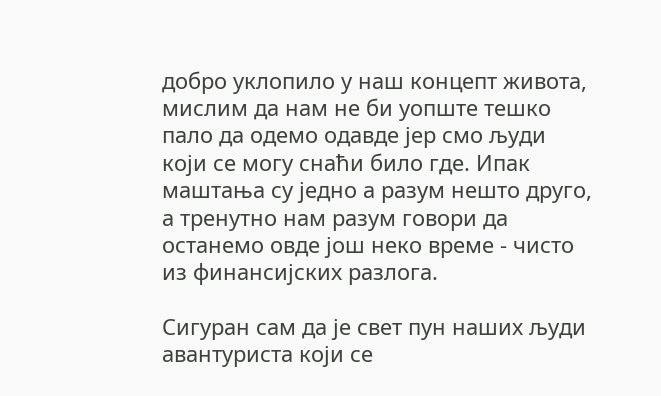добро уклопило у наш концепт живота, мислим да нам не би уопште тешко пало да одемо одавде јер смо људи који се могу снаћи било где. Ипак маштања су једно а разум нешто друго, а тренутно нам разум говори да останемо овде још неко време - чисто из финансијских разлога.

Сигуран сам да је свет пун наших људи авантуриста који се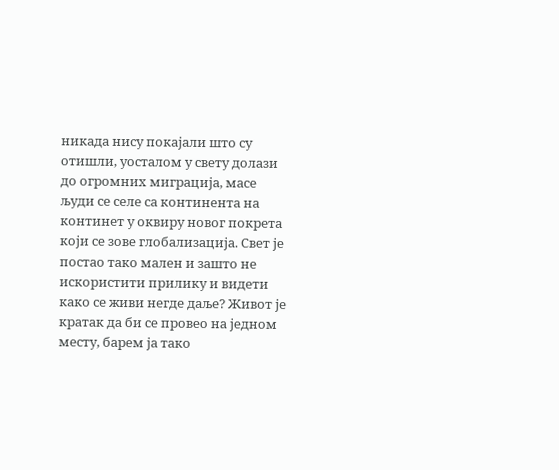никада нису покајали што су отишли, уосталом у свету долази до огромних миграција, масе људи се селе са континента на континет у оквиру новог покрета који се зове глобализација. Свет је постао тако мален и зашто не искористити прилику и видети како се живи негде даље? Живот је кратак да би се провео на једном месту, барем ја тако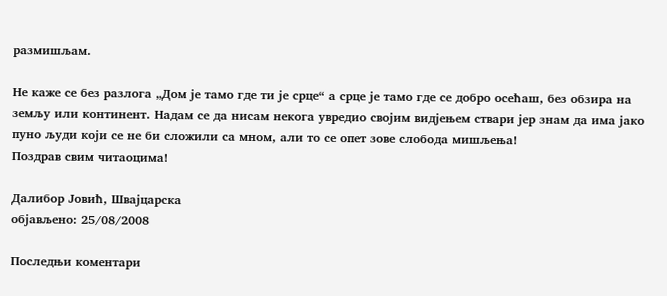размишљам.

Не каже се без разлога „Дом је тамо где ти је срце“ а срце је тамо где се добро осећаш, без обзира на земљу или континент. Надам се да нисам некога увредио својим видјењем ствари јер знам да има јако пуно људи који се не би сложили са мном, али то се опет зове слобода мишљења!
Поздрав свим читаоцима!

Далибор Јовић, Швајцарска
објављено: 25/08/2008

Последњи коментари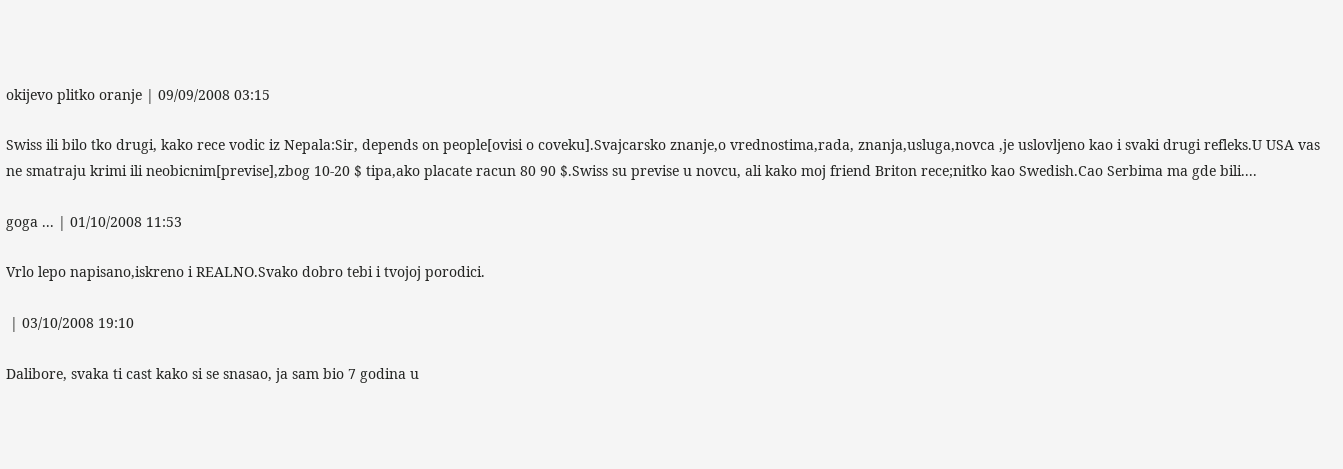okijevo plitko oranje | 09/09/2008 03:15

Swiss ili bilo tko drugi, kako rece vodic iz Nepala:Sir, depends on people[ovisi o coveku].Svajcarsko znanje,o vrednostima,rada, znanja,usluga,novca ,je uslovljeno kao i svaki drugi refleks.U USA vas ne smatraju krimi ili neobicnim[previse],zbog 10-20 $ tipa,ako placate racun 80 90 $.Swiss su previse u novcu, ali kako moj friend Briton rece;nitko kao Swedish.Cao Serbima ma gde bili....

goga ... | 01/10/2008 11:53

Vrlo lepo napisano,iskreno i REALNO.Svako dobro tebi i tvojoj porodici.

 | 03/10/2008 19:10

Dalibore, svaka ti cast kako si se snasao, ja sam bio 7 godina u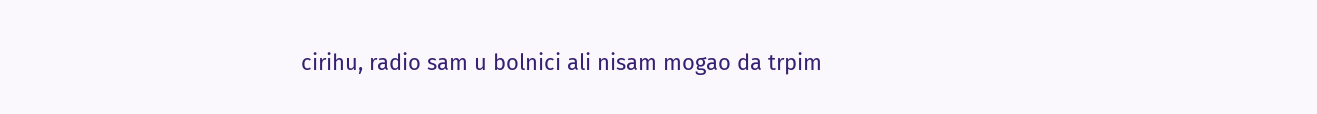cirihu, radio sam u bolnici ali nisam mogao da trpim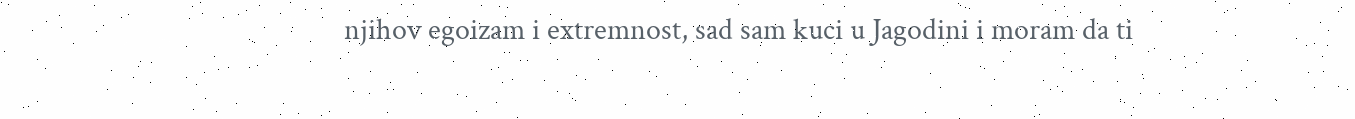njihov egoizam i extremnost, sad sam kuci u Jagodini i moram da ti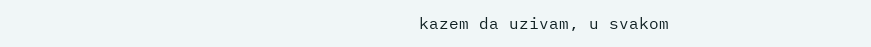kazem da uzivam, u svakom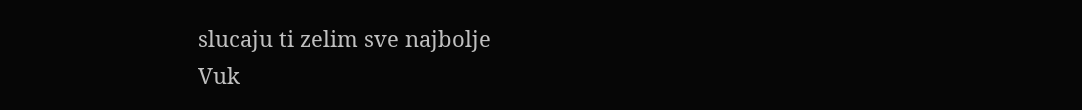slucaju ti zelim sve najbolje
Vuk